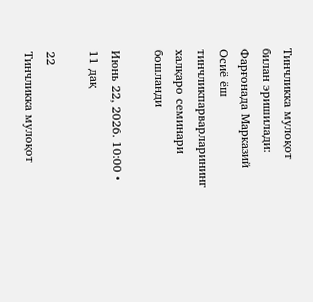Тинчликка мулоқот билан эришилади: Фарғонада Марказий Осиё ёш тинчликпарварларининг халқаро семинари бошланди

Июнь 22, 2026. 10:00 • 11 дақ

22
Тинчликка мулоқот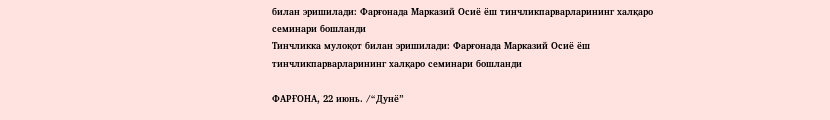билан эришилади: Фарғонада Марказий Осиё ёш тинчликпарварларининг халқаро семинари бошланди
Тинчликка мулоқот билан эришилади: Фарғонада Марказий Осиё ёш тинчликпарварларининг халқаро семинари бошланди

ФАРҒОНА, 22 июнь. /“Дунё”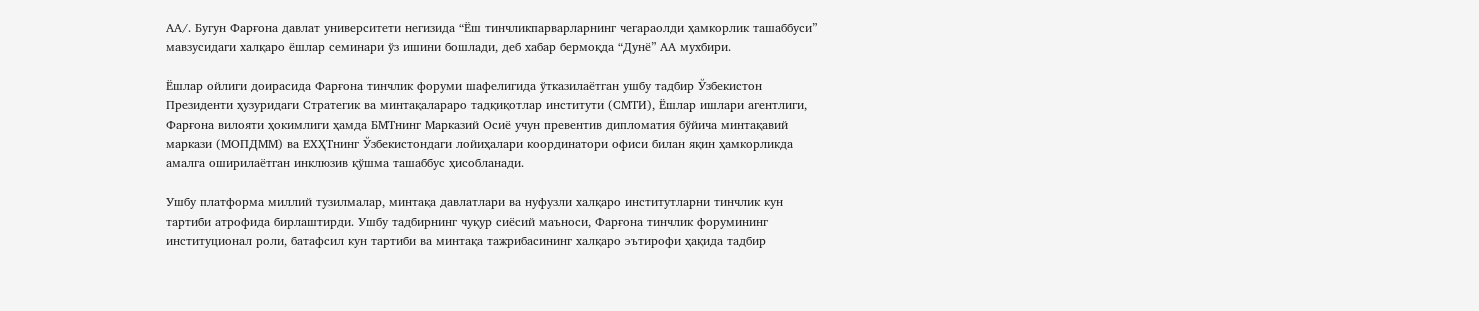АА/. Бугун Фарғона давлат университети негизида “Ёш тинчликпарварларнинг чегараолди ҳамкорлик ташаббуси” мавзусидаги халқаро ёшлар семинари ўз ишини бошлади, деб хабар бермоқда “Дунё” АА мухбири.

Ёшлар ойлиги доирасида Фарғона тинчлик форуми шафелигида ўтказилаётган ушбу тадбир Ўзбекистон Президенти ҳузуридаги Стратегик ва минтақалараро тадқиқотлар институти (СМТИ), Ёшлар ишлари агентлиги, Фарғона вилояти ҳокимлиги ҳамда БМТнинг Марказий Осиё учун превентив дипломатия бўйича минтақавий маркази (МОПДММ) ва ЕХҲТнинг Ўзбекистондаги лойиҳалари координатори офиси билан яқин ҳамкорликда амалга оширилаётган инклюзив қўшма ташаббус ҳисобланади.

Ушбу платформа миллий тузилмалар, минтақа давлатлари ва нуфузли халқаро институтларни тинчлик кун тартиби атрофида бирлаштирди. Ушбу тадбирнинг чуқур сиёсий маъноси, Фарғона тинчлик форумининг институционал роли, батафсил кун тартиби ва минтақа тажрибасининг халқаро эътирофи ҳақида тадбир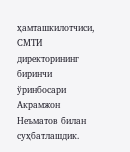ҳамташкилотчиси, СМТИ директорининг биринчи ўринбосари Акрамжон Неъматов билан суҳбатлашдик.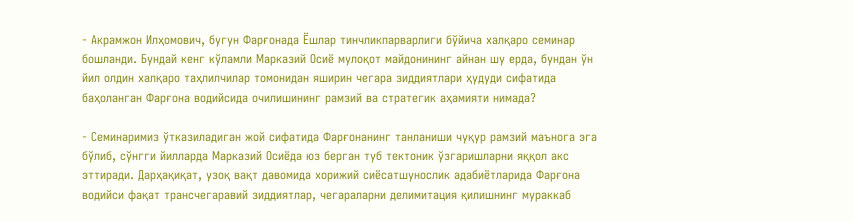- Акрамжон Илҳомович, бугун Фарғонада Ёшлар тинчликпарварлиги бўйича халқаро семинар бошланди. Бундай кенг кўламли Марказий Осиё мулоқот майдонининг айнан шу ерда, бундан ўн йил олдин халқаро таҳлилчилар томонидан яширин чегара зиддиятлари ҳудуди сифатида баҳоланган Фарғона водийсида очилишининг рамзий ва стратегик аҳамияти нимада?

- Семинаримиз ўтказиладиган жой сифатида Фарғонанинг танланиши чуқур рамзий маънога эга бўлиб, сўнгги йилларда Марказий Осиёда юз берган туб тектоник ўзгаришларни яққол акс эттиради. Дарҳақиқат, узоқ вақт давомида хорижий сиёсатшунослик адабиётларида Фарғона водийси фақат трансчегаравий зиддиятлар, чегараларни делимитация қилишнинг мураккаб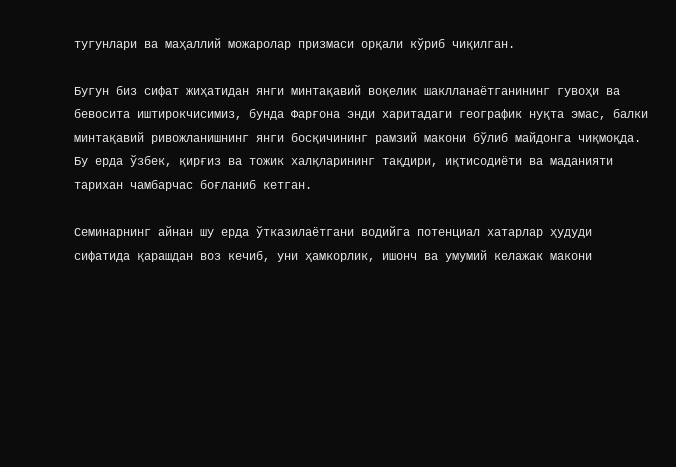тугунлари ва маҳаллий можаролар призмаси орқали кўриб чиқилган.

Бугун биз сифат жиҳатидан янги минтақавий воқелик шаклланаётганининг гувоҳи ва бевосита иштирокчисимиз, бунда Фарғона энди харитадаги географик нуқта эмас, балки минтақавий ривожланишнинг янги босқичининг рамзий макони бўлиб майдонга чиқмоқда. Бу ерда ўзбек, қирғиз ва тожик халқларининг тақдири, иқтисодиёти ва маданияти тарихан чамбарчас боғланиб кетган.

Семинарнинг айнан шу ерда ўтказилаётгани водийга потенциал хатарлар ҳудуди сифатида қарашдан воз кечиб, уни ҳамкорлик, ишонч ва умумий келажак макони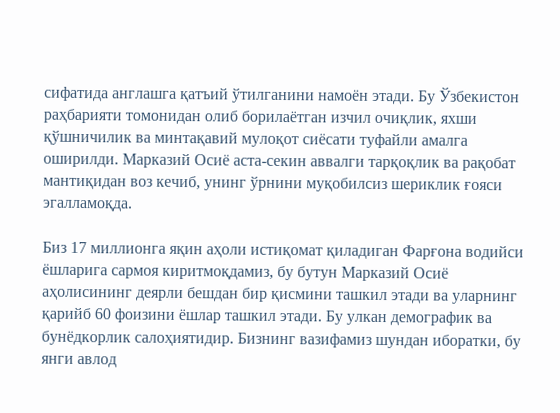сифатида англашга қатъий ўтилганини намоён этади. Бу Ўзбекистон раҳбарияти томонидан олиб борилаётган изчил очиқлик, яхши қўшничилик ва минтақавий мулоқот сиёсати туфайли амалга оширилди. Марказий Осиё аста-секин аввалги тарқоқлик ва рақобат мантиқидан воз кечиб, унинг ўрнини муқобилсиз шериклик ғояси эгалламоқда.

Биз 17 миллионга яқин аҳоли истиқомат қиладиган Фарғона водийси ёшларига сармоя киритмоқдамиз, бу бутун Марказий Осиё аҳолисининг деярли бешдан бир қисмини ташкил этади ва уларнинг қарийб 60 фоизини ёшлар ташкил этади. Бу улкан демографик ва бунёдкорлик салоҳиятидир. Бизнинг вазифамиз шундан иборатки, бу янги авлод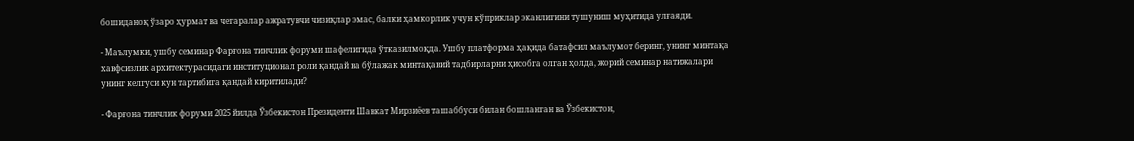бошиданоқ ўзаро ҳурмат ва чегаралар ажратувчи чизиқлар эмас, балки ҳамкорлик учун кўприклар эканлигини тушуниш муҳитида улғаяди.

- Маълумки, ушбу семинар Фарғона тинчлик форуми шафелигида ўтказилмоқда. Ушбу платформа ҳақида батафсил маълумот беринг, унинг минтақа хавфсизлик архитектурасидаги институционал роли қандай ва бўлажак минтақавий тадбирларни ҳисобга олган ҳолда, жорий семинар натижалари унинг келгуси кун тартибига қандай киритилади?

- Фарғона тинчлик форуми 2025 йилда Ўзбекистон Президенти Шавкат Мирзиёев ташаббуси билан бошланган ва Ўзбекистон,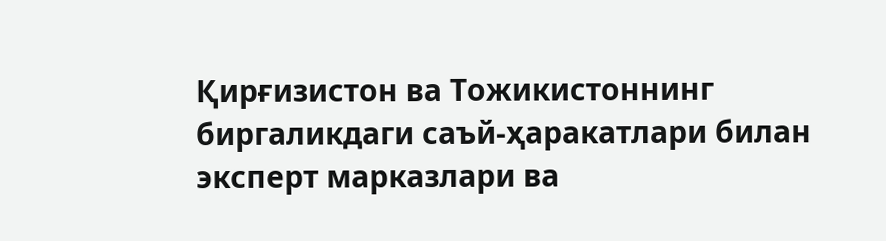Қирғизистон ва Тожикистоннинг биргаликдаги саъй-ҳаракатлари билан эксперт марказлари ва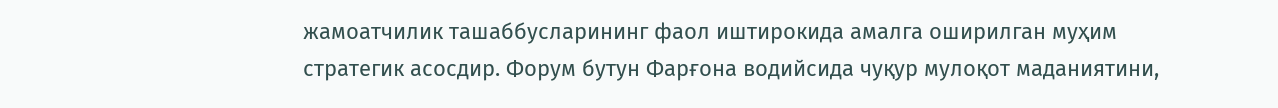жамоатчилик ташаббусларининг фаол иштирокида амалга оширилган муҳим стратегик асосдир. Форум бутун Фарғона водийсида чуқур мулоқот маданиятини,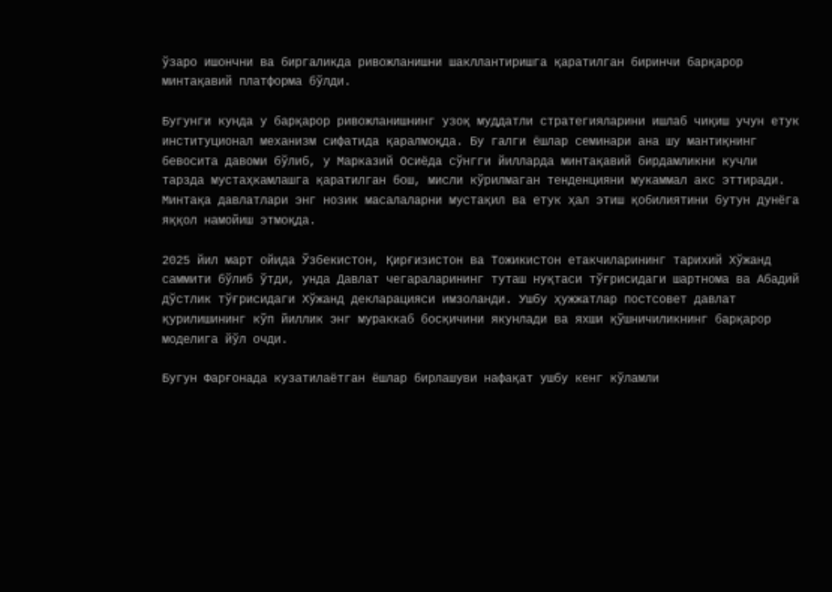ўзаро ишончни ва биргаликда ривожланишни шакллантиришга қаратилган биринчи барқарор минтақавий платформа бўлди.

Бугунги кунда у барқарор ривожланишнинг узоқ муддатли стратегияларини ишлаб чиқиш учун етук институционал механизм сифатида қаралмоқда. Бу галги ёшлар семинари ана шу мантиқнинг бевосита давоми бўлиб, у Марказий Осиёда сўнгги йилларда минтақавий бирдамликни кучли тарзда мустаҳкамлашга қаратилган бош, мисли кўрилмаган тенденцияни мукаммал акс эттиради. Минтақа давлатлари энг нозик масалаларни мустақил ва етук ҳал этиш қобилиятини бутун дунёга яққол намойиш этмоқда.

2025 йил март ойида Ўзбекистон, Қирғизистон ва Тожикистон етакчиларининг тарихий Хўжанд саммити бўлиб ўтди, унда Давлат чегараларининг туташ нуқтаси тўғрисидаги шартнома ва Абадий дўстлик тўғрисидаги Хўжанд декларацияси имзоланди. Ушбу ҳужжатлар постсовет давлат қурилишининг кўп йиллик энг мураккаб босқичини якунлади ва яхши қўшничиликнинг барқарор моделига йўл очди.

Бугун Фарғонада кузатилаётган ёшлар бирлашуви нафақат ушбу кенг кўламли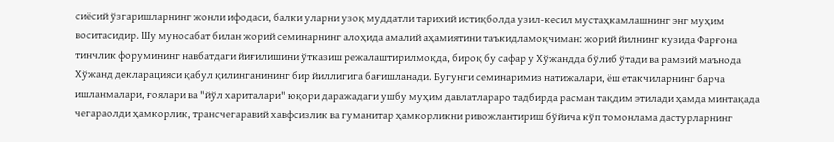сиёсий ўзгаришларнинг жонли ифодаси, балки уларни узоқ муддатли тарихий истиқболда узил-кесил мустаҳкамлашнинг энг муҳим воситасидир. Шу муносабат билан жорий семинарнинг алоҳида амалий аҳамиятини таъкидламоқчиман: жорий йилнинг кузида Фарғона тинчлик форумининг навбатдаги йиғилишини ўтказиш режалаштирилмоқда, бироқ бу сафар у Хўжандда бўлиб ўтади ва рамзий маънода Хўжанд декларацияси қабул қилинганининг бир йиллигига бағишланади. Бугунги семинаримиз натижалари, ёш етакчиларнинг барча ишланмалари, ғоялари ва "йўл хариталари" юқори даражадаги ушбу муҳим давлатлараро тадбирда расман тақдим этилади ҳамда минтақада чегараолди ҳамкорлик, трансчегаравий хавфсизлик ва гуманитар ҳамкорликни ривожлантириш бўйича кўп томонлама дастурларнинг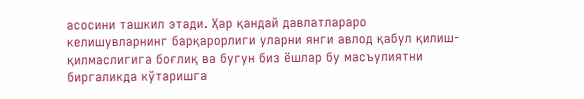асосини ташкил этади. Ҳар қандай давлатлараро келишувларнинг барқарорлиги уларни янги авлод қабул қилиш-қилмаслигига боғлиқ ва бугун биз ёшлар бу масъулиятни биргаликда кўтаришга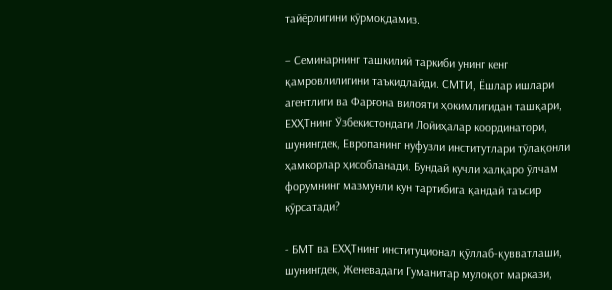тайёрлигини кўрмоқдамиз.

– Семинарнинг ташкилий таркиби унинг кенг қамровлилигини таъкидлайди. СМТИ, Ёшлар ишлари агентлиги ва Фарғона вилояти ҳокимлигидан ташқари, ЕХҲТнинг Ўзбекистондаги Лойиҳалар координатори, шунингдек, Европанинг нуфузли институтлари тўлақонли ҳамкорлар ҳисобланади. Бундай кучли халқаро ўлчам форумнинг мазмунли кун тартибига қандай таъсир кўрсатади?

- БМТ ва ЕХҲТнинг институционал қўллаб-қувватлаши, шунингдек, Женевадаги Гуманитар мулоқот маркази,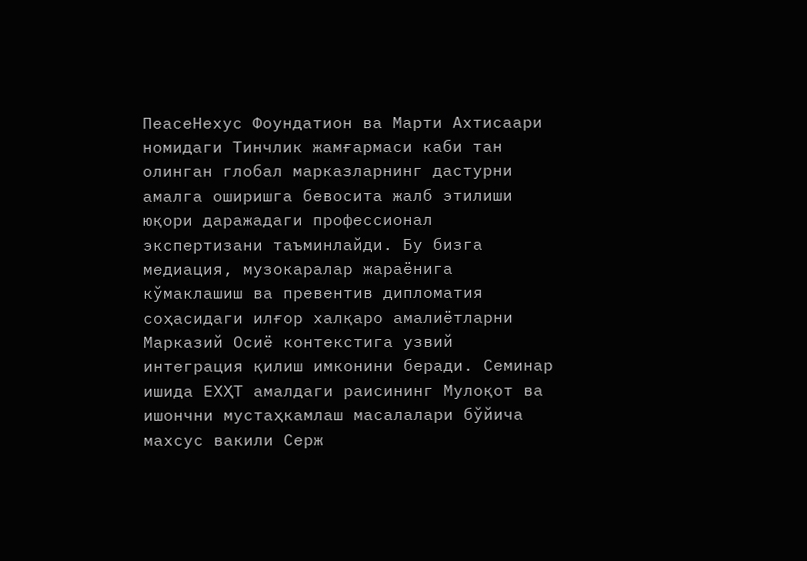ПеасеНехус Фоундатион ва Марти Ахтисаари номидаги Тинчлик жамғармаси каби тан олинган глобал марказларнинг дастурни амалга оширишга бевосита жалб этилиши юқори даражадаги профессионал экспертизани таъминлайди. Бу бизга медиация, музокаралар жараёнига кўмаклашиш ва превентив дипломатия соҳасидаги илғор халқаро амалиётларни Марказий Осиё контекстига узвий интеграция қилиш имконини беради. Семинар ишида ЕХҲТ амалдаги раисининг Мулоқот ва ишончни мустаҳкамлаш масалалари бўйича махсус вакили Серж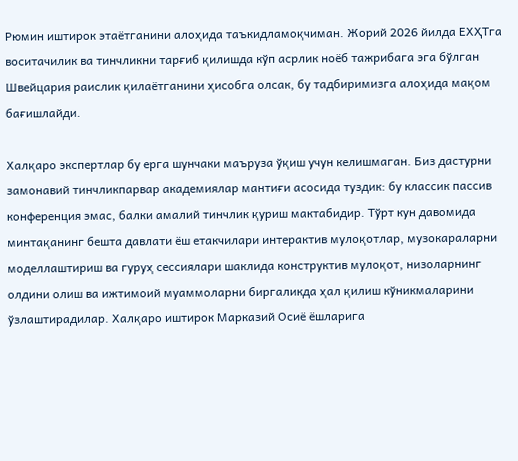Рюмин иштирок этаётганини алоҳида таъкидламоқчиман. Жорий 2026 йилда ЕХҲТга воситачилик ва тинчликни тарғиб қилишда кўп асрлик ноёб тажрибага эга бўлган Швейцария раислик қилаётганини ҳисобга олсак, бу тадбиримизга алоҳида мақом бағишлайди.

Халқаро экспертлар бу ерга шунчаки маъруза ўқиш учун келишмаган. Биз дастурни замонавий тинчликпарвар академиялар мантиғи асосида туздик: бу классик пассив конференция эмас, балки амалий тинчлик қуриш мактабидир. Тўрт кун давомида минтақанинг бешта давлати ёш етакчилари интерактив мулоқотлар, музокараларни моделлаштириш ва гуруҳ сессиялари шаклида конструктив мулоқот, низоларнинг олдини олиш ва ижтимоий муаммоларни биргаликда ҳал қилиш кўникмаларини ўзлаштирадилар. Халқаро иштирок Марказий Осиё ёшларига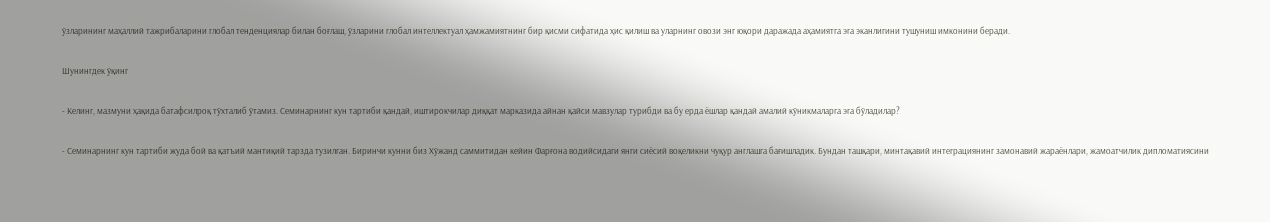ўзларининг маҳаллий тажрибаларини глобал тенденциялар билан боғлаш, ўзларини глобал интеллектуал ҳамжамиятнинг бир қисми сифатида ҳис қилиш ва уларнинг овози энг юқори даражада аҳамиятга эга эканлигини тушуниш имконини беради.

Шунингдек ўқинг

- Келинг, мазмуни ҳақида батафсилроқ тўхталиб ўтамиз. Семинарнинг кун тартиби қандай, иштирокчилар диққат марказида айнан қайси мавзулар турибди ва бу ерда ёшлар қандай амалий кўникмаларга эга бўладилар?

- Семинарнинг кун тартиби жуда бой ва қатъий мантиқий тарзда тузилган. Биринчи кунни биз Хўжанд саммитидан кейин Фарғона водийсидаги янги сиёсий воқеликни чуқур англашга бағишладик. Бундан ташқари, минтақавий интеграциянинг замонавий жараёнлари, жамоатчилик дипломатиясини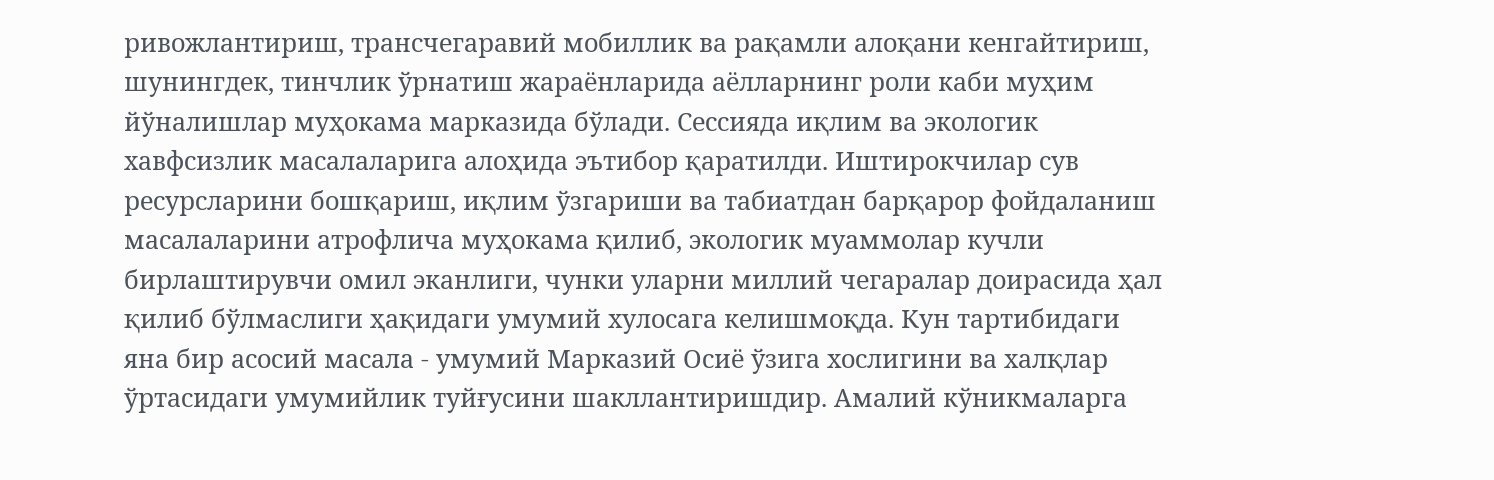ривожлантириш, трансчегаравий мобиллик ва рақамли алоқани кенгайтириш, шунингдек, тинчлик ўрнатиш жараёнларида аёлларнинг роли каби муҳим йўналишлар муҳокама марказида бўлади. Сессияда иқлим ва экологик хавфсизлик масалаларига алоҳида эътибор қаратилди. Иштирокчилар сув ресурсларини бошқариш, иқлим ўзгариши ва табиатдан барқарор фойдаланиш масалаларини атрофлича муҳокама қилиб, экологик муаммолар кучли бирлаштирувчи омил эканлиги, чунки уларни миллий чегаралар доирасида ҳал қилиб бўлмаслиги ҳақидаги умумий хулосага келишмоқда. Кун тартибидаги яна бир асосий масала - умумий Марказий Осиё ўзига хослигини ва халқлар ўртасидаги умумийлик туйғусини шакллантиришдир. Амалий кўникмаларга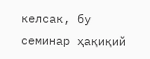келсак, бу семинар ҳақиқий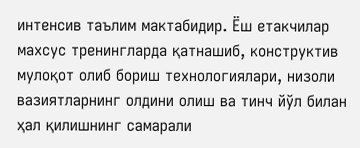интенсив таълим мактабидир. Ёш етакчилар махсус тренингларда қатнашиб, конструктив мулоқот олиб бориш технологиялари, низоли вазиятларнинг олдини олиш ва тинч йўл билан ҳал қилишнинг самарали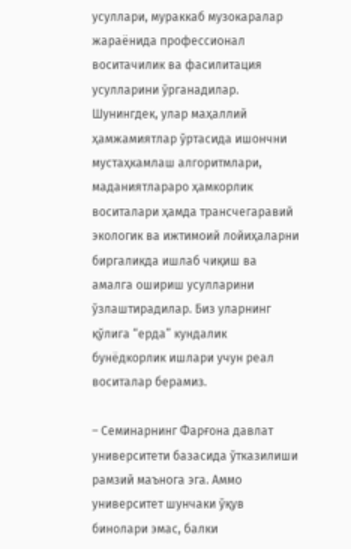усуллари, мураккаб музокаралар жараёнида профессионал воситачилик ва фасилитация усулларини ўрганадилар. Шунингдек, улар маҳаллий ҳамжамиятлар ўртасида ишончни мустаҳкамлаш алгоритмлари, маданиятлараро ҳамкорлик воситалари ҳамда трансчегаравий экологик ва ижтимоий лойиҳаларни биргаликда ишлаб чиқиш ва амалга ошириш усулларини ўзлаштирадилар. Биз уларнинг қўлига “ерда” кундалик бунёдкорлик ишлари учун реал воситалар берамиз.

– Семинарнинг Фарғона давлат университети базасида ўтказилиши рамзий маънога эга. Аммо университет шунчаки ўқув бинолари эмас, балки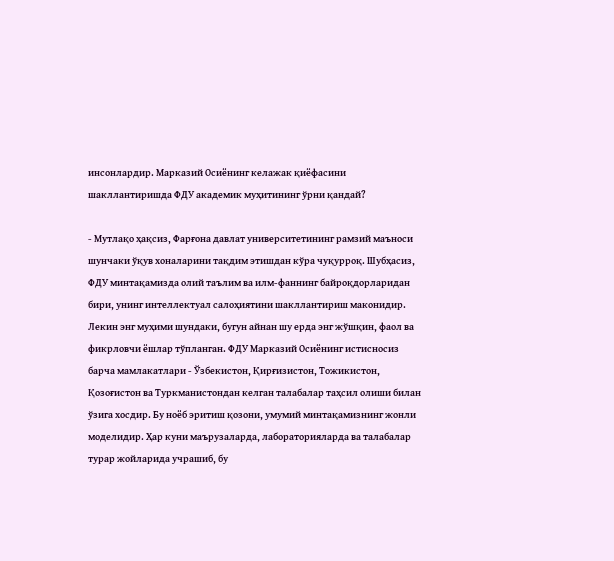инсонлардир. Марказий Осиёнинг келажак қиёфасини шакллантиришда ФДУ академик муҳитининг ўрни қандай?

- Мутлақо ҳақсиз, Фарғона давлат университетининг рамзий маъноси шунчаки ўқув хоналарини тақдим этишдан кўра чуқурроқ. Шубҳасиз, ФДУ минтақамизда олий таълим ва илм-фаннинг байроқдорларидан бири, унинг интеллектуал салоҳиятини шакллантириш маконидир. Лекин энг муҳими шундаки, бугун айнан шу ерда энг жўшқин, фаол ва фикрловчи ёшлар тўпланган. ФДУ Марказий Осиёнинг истисносиз барча мамлакатлари - Ўзбекистон, Қирғизистон, Тожикистон, Қозоғистон ва Туркманистондан келган талабалар таҳсил олиши билан ўзига хосдир. Бу ноёб эритиш қозони, умумий минтақамизнинг жонли моделидир. Ҳар куни маърузаларда, лабораторияларда ва талабалар турар жойларида учрашиб, бу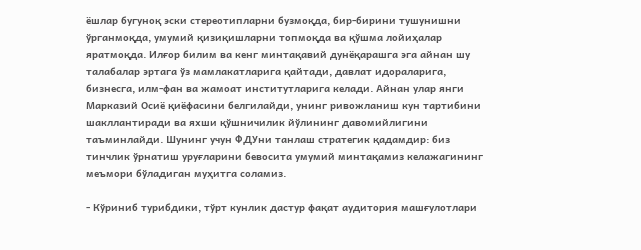ёшлар бугуноқ эски стереотипларни бузмоқда, бир-бирини тушунишни ўрганмоқда, умумий қизиқишларни топмоқда ва қўшма лойиҳалар яратмоқда. Илғор билим ва кенг минтақавий дунёқарашга эга айнан шу талабалар эртага ўз мамлакатларига қайтади, давлат идораларига, бизнесга, илм-фан ва жамоат институтларига келади. Айнан улар янги Марказий Осиё қиёфасини белгилайди, унинг ривожланиш кун тартибини шакллантиради ва яхши қўшничилик йўлининг давомийлигини таъминлайди. Шунинг учун ФДУни танлаш стратегик қадамдир: биз тинчлик ўрнатиш уруғларини бевосита умумий минтақамиз келажагининг меъмори бўладиган муҳитга соламиз.

- Кўриниб турибдики, тўрт кунлик дастур фақат аудитория машғулотлари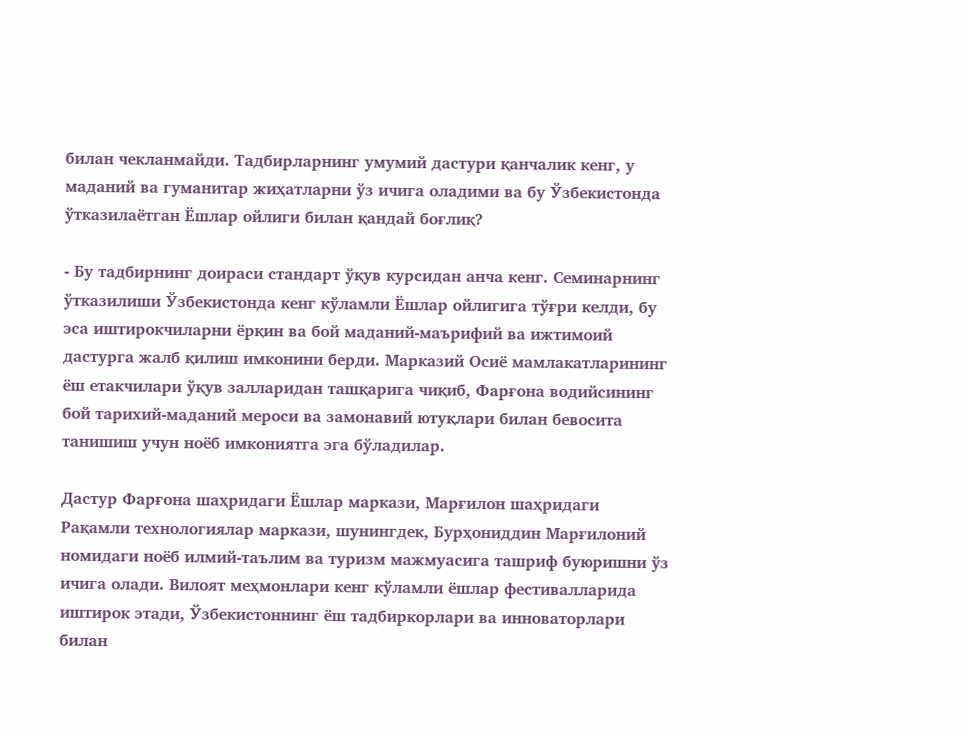билан чекланмайди. Тадбирларнинг умумий дастури қанчалик кенг, у маданий ва гуманитар жиҳатларни ўз ичига оладими ва бу Ўзбекистонда ўтказилаётган Ёшлар ойлиги билан қандай боғлиқ?

- Бу тадбирнинг доираси стандарт ўқув курсидан анча кенг. Семинарнинг ўтказилиши Ўзбекистонда кенг кўламли Ёшлар ойлигига тўғри келди, бу эса иштирокчиларни ёрқин ва бой маданий-маърифий ва ижтимоий дастурга жалб қилиш имконини берди. Марказий Осиё мамлакатларининг ёш етакчилари ўқув залларидан ташқарига чиқиб, Фарғона водийсининг бой тарихий-маданий мероси ва замонавий ютуқлари билан бевосита танишиш учун ноёб имкониятга эга бўладилар.

Дастур Фарғона шаҳридаги Ёшлар маркази, Марғилон шаҳридаги Рақамли технологиялар маркази, шунингдек, Бурҳониддин Марғилоний номидаги ноёб илмий-таълим ва туризм мажмуасига ташриф буюришни ўз ичига олади. Вилоят меҳмонлари кенг кўламли ёшлар фестивалларида иштирок этади, Ўзбекистоннинг ёш тадбиркорлари ва инноваторлари билан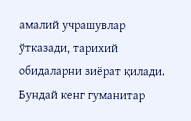амалий учрашувлар ўтказади, тарихий обидаларни зиёрат қилади. Бундай кенг гуманитар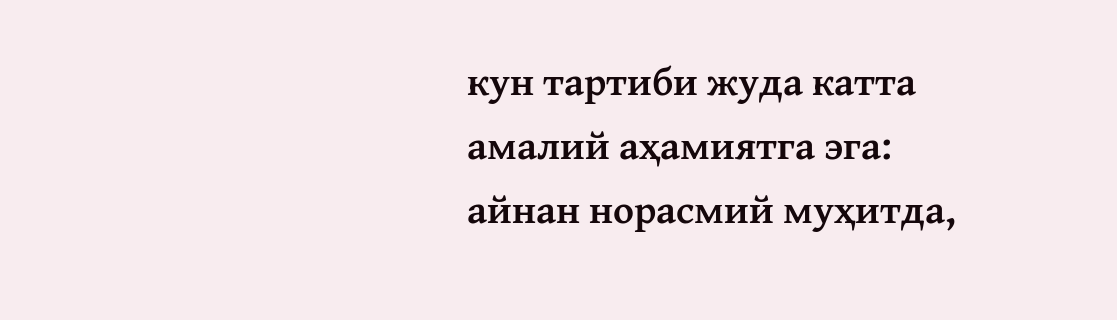кун тартиби жуда катта амалий аҳамиятга эга: айнан норасмий муҳитда,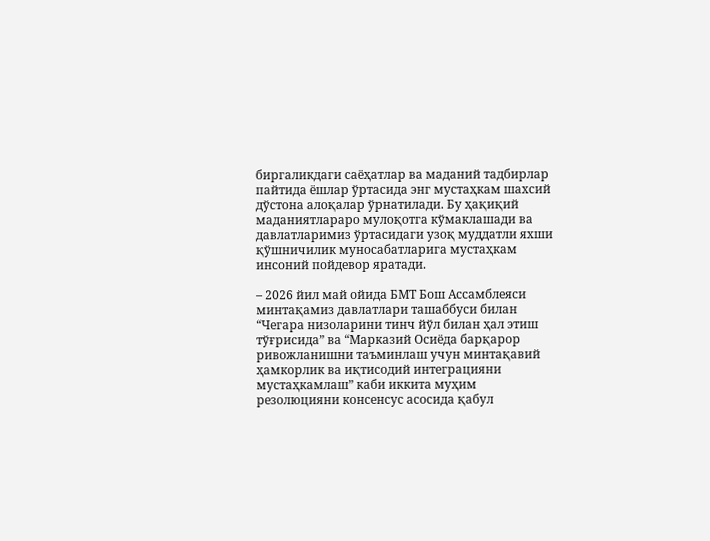биргаликдаги саёҳатлар ва маданий тадбирлар пайтида ёшлар ўртасида энг мустаҳкам шахсий дўстона алоқалар ўрнатилади. Бу ҳақиқий маданиятлараро мулоқотга кўмаклашади ва давлатларимиз ўртасидаги узоқ муддатли яхши қўшничилик муносабатларига мустаҳкам инсоний пойдевор яратади.

– 2026 йил май ойида БМТ Бош Ассамблеяси минтақамиз давлатлари ташаббуси билан “Чегара низоларини тинч йўл билан ҳал этиш тўғрисида” ва “Марказий Осиёда барқарор ривожланишни таъминлаш учун минтақавий ҳамкорлик ва иқтисодий интеграцияни мустаҳкамлаш” каби иккита муҳим резолюцияни консенсус асосида қабул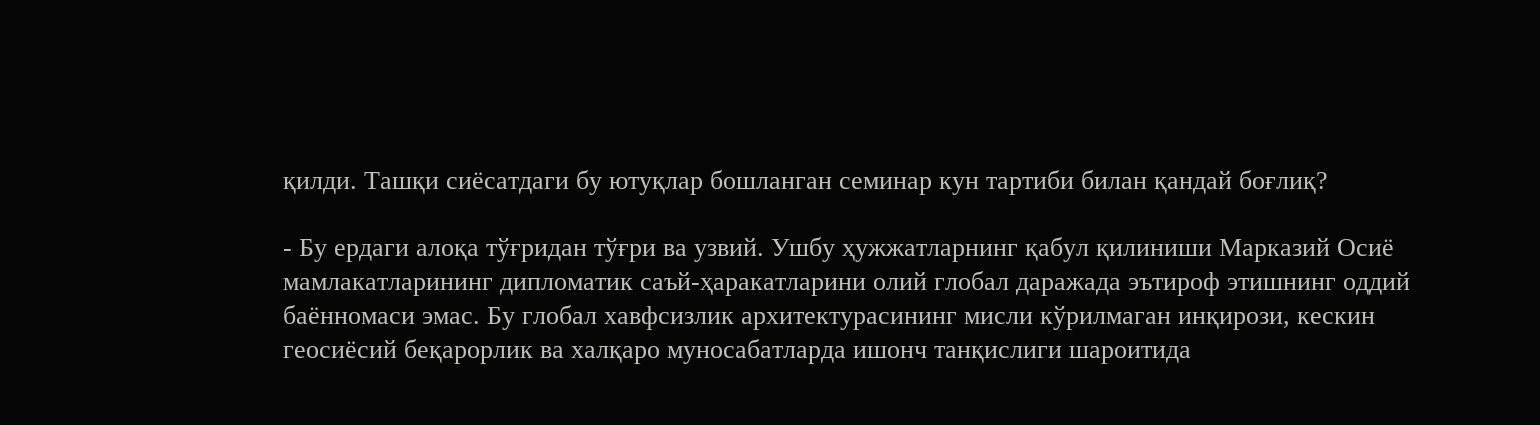қилди. Ташқи сиёсатдаги бу ютуқлар бошланган семинар кун тартиби билан қандай боғлиқ?

- Бу ердаги алоқа тўғридан тўғри ва узвий. Ушбу ҳужжатларнинг қабул қилиниши Марказий Осиё мамлакатларининг дипломатик саъй-ҳаракатларини олий глобал даражада эътироф этишнинг оддий баённомаси эмас. Бу глобал хавфсизлик архитектурасининг мисли кўрилмаган инқирози, кескин геосиёсий беқарорлик ва халқаро муносабатларда ишонч танқислиги шароитида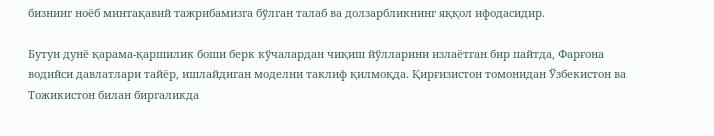бизнинг ноёб минтақавий тажрибамизга бўлган талаб ва долзарбликнинг яққол ифодасидир.

Бутун дунё қарама-қаршилик боши берк кўчалардан чиқиш йўлларини излаётган бир пайтда, Фарғона водийси давлатлари тайёр, ишлайдиган моделни таклиф қилмоқда. Қирғизистон томонидан Ўзбекистон ва Тожикистон билан биргаликда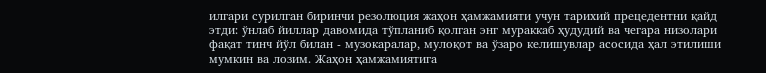илгари сурилган биринчи резолюция жаҳон ҳамжамияти учун тарихий прецедентни қайд этди: ўнлаб йиллар давомида тўпланиб қолган энг мураккаб ҳудудий ва чегара низолари фақат тинч йўл билан - музокаралар, мулоқот ва ўзаро келишувлар асосида ҳал этилиши мумкин ва лозим. Жаҳон ҳамжамиятига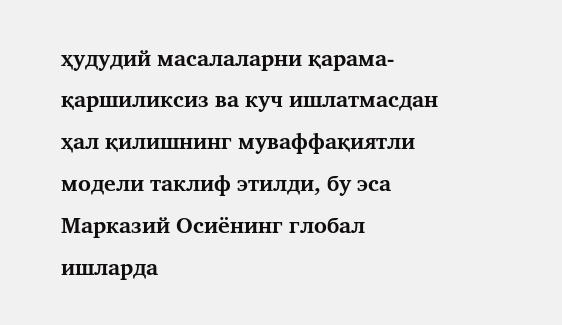ҳудудий масалаларни қарама-қаршиликсиз ва куч ишлатмасдан ҳал қилишнинг муваффақиятли модели таклиф этилди, бу эса Марказий Осиёнинг глобал ишларда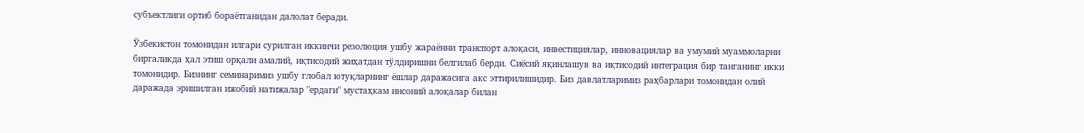субъектлиги ортиб бораётганидан далолат беради.

Ўзбекистон томонидан илгари сурилган иккинчи резолюция ушбу жараённи транспорт алоқаси, инвестициялар, инновациялар ва умумий муаммоларни биргаликда ҳал этиш орқали амалий, иқтисодий жиҳатдан тўлдиришни белгилаб берди. Сиёсий яқинлашув ва иқтисодий интеграция бир танганинг икки томонидир. Бизнинг семинаримиз ушбу глобал ютуқларнинг ёшлар даражасига акс эттирилишидир. Биз давлатларимиз раҳбарлари томонидан олий даражада эришилган ижобий натижалар "ердаги" мустаҳкам инсоний алоқалар билан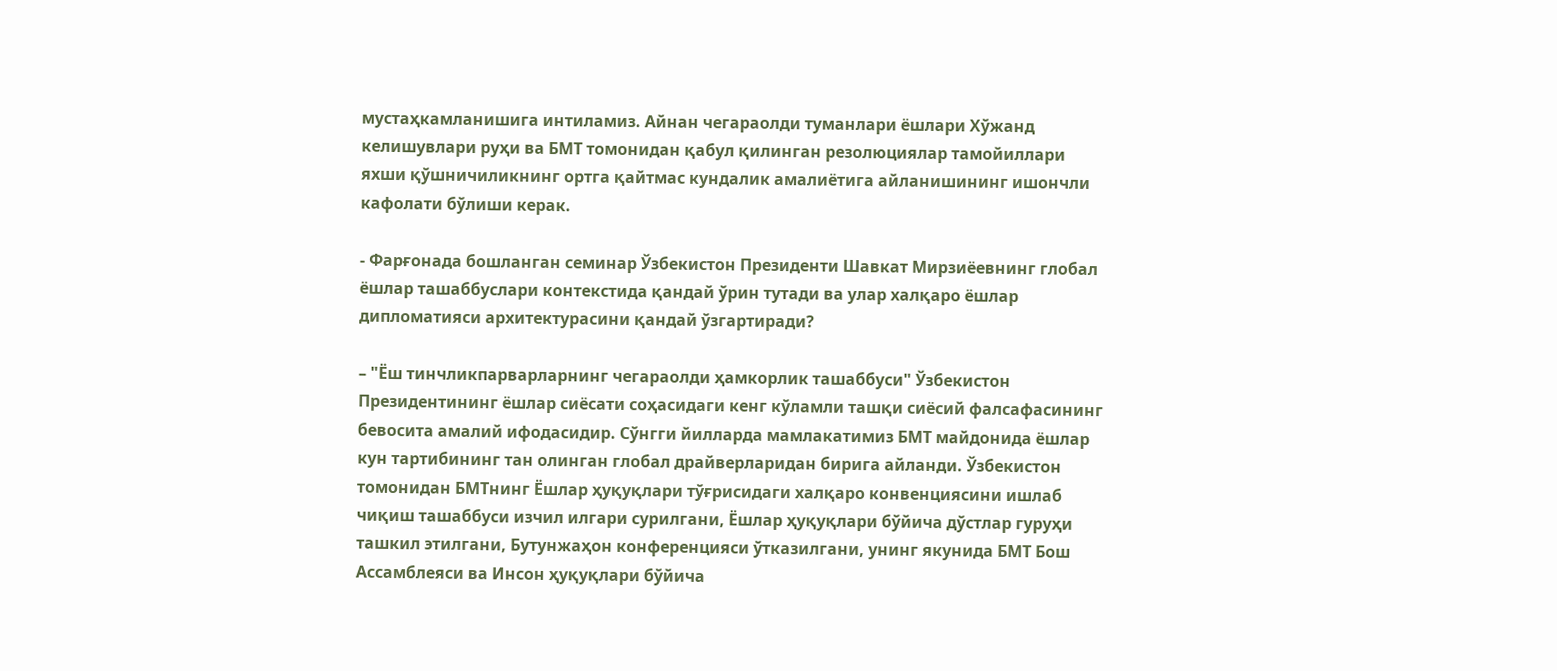мустаҳкамланишига интиламиз. Айнан чегараолди туманлари ёшлари Хўжанд келишувлари руҳи ва БМТ томонидан қабул қилинган резолюциялар тамойиллари яхши қўшничиликнинг ортга қайтмас кундалик амалиётига айланишининг ишончли кафолати бўлиши керак.

- Фарғонада бошланган семинар Ўзбекистон Президенти Шавкат Мирзиёевнинг глобал ёшлар ташаббуслари контекстида қандай ўрин тутади ва улар халқаро ёшлар дипломатияси архитектурасини қандай ўзгартиради?

– "Ёш тинчликпарварларнинг чегараолди ҳамкорлик ташаббуси" Ўзбекистон Президентининг ёшлар сиёсати соҳасидаги кенг кўламли ташқи сиёсий фалсафасининг бевосита амалий ифодасидир. Сўнгги йилларда мамлакатимиз БМТ майдонида ёшлар кун тартибининг тан олинган глобал драйверларидан бирига айланди. Ўзбекистон томонидан БМТнинг Ёшлар ҳуқуқлари тўғрисидаги халқаро конвенциясини ишлаб чиқиш ташаббуси изчил илгари сурилгани, Ёшлар ҳуқуқлари бўйича дўстлар гуруҳи ташкил этилгани, Бутунжаҳон конференцияси ўтказилгани, унинг якунида БМТ Бош Ассамблеяси ва Инсон ҳуқуқлари бўйича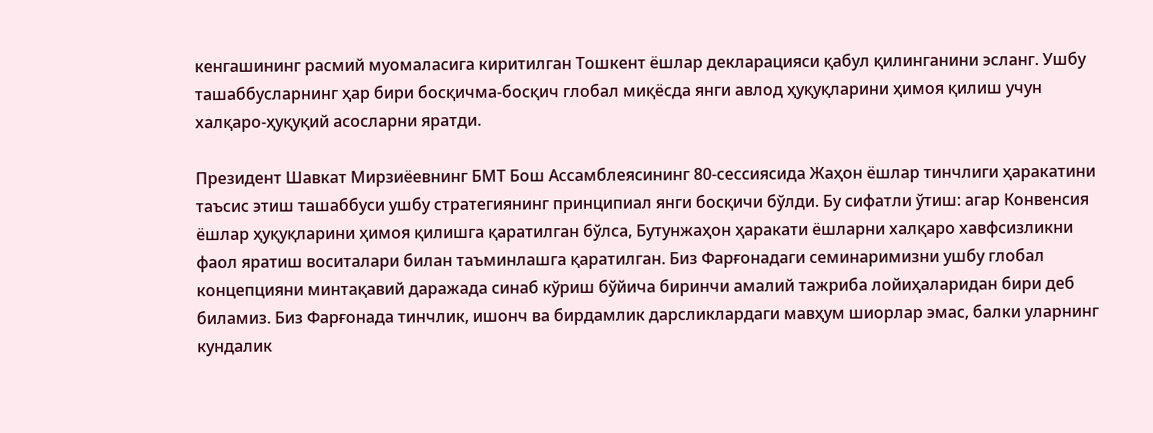кенгашининг расмий муомаласига киритилган Тошкент ёшлар декларацияси қабул қилинганини эсланг. Ушбу ташаббусларнинг ҳар бири босқичма-босқич глобал миқёсда янги авлод ҳуқуқларини ҳимоя қилиш учун халқаро-ҳуқуқий асосларни яратди.

Президент Шавкат Мирзиёевнинг БМТ Бош Ассамблеясининг 80-сессиясида Жаҳон ёшлар тинчлиги ҳаракатини таъсис этиш ташаббуси ушбу стратегиянинг принципиал янги босқичи бўлди. Бу сифатли ўтиш: агар Конвенсия ёшлар ҳуқуқларини ҳимоя қилишга қаратилган бўлса, Бутунжаҳон ҳаракати ёшларни халқаро хавфсизликни фаол яратиш воситалари билан таъминлашга қаратилган. Биз Фарғонадаги семинаримизни ушбу глобал концепцияни минтақавий даражада синаб кўриш бўйича биринчи амалий тажриба лойиҳаларидан бири деб биламиз. Биз Фарғонада тинчлик, ишонч ва бирдамлик дарсликлардаги мавҳум шиорлар эмас, балки уларнинг кундалик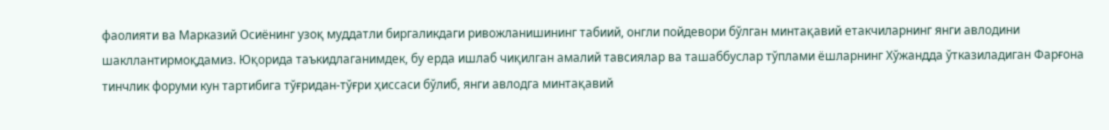фаолияти ва Марказий Осиёнинг узоқ муддатли биргаликдаги ривожланишининг табиий, онгли пойдевори бўлган минтақавий етакчиларнинг янги авлодини шакллантирмоқдамиз. Юқорида таъкидлаганимдек, бу ерда ишлаб чиқилган амалий тавсиялар ва ташаббуслар тўплами ёшларнинг Хўжандда ўтказиладиган Фарғона тинчлик форуми кун тартибига тўғридан-тўғри ҳиссаси бўлиб, янги авлодга минтақавий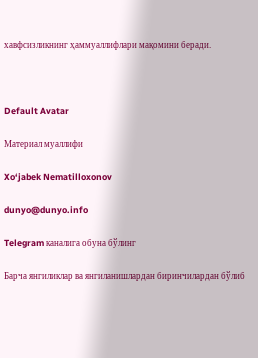хавфсизликнинг ҳаммуаллифлари мақомини беради.



Default Avatar

Материал муаллифи

Xo‘jabek Nematilloxonov

dunyo@dunyo.info

Telegram каналига обуна бўлинг

Барча янгиликлар ва янгиланишлардан биринчилардан бўлиб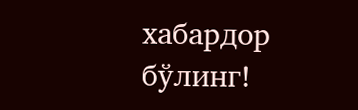хабардор бўлинг!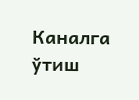Каналга ўтиш